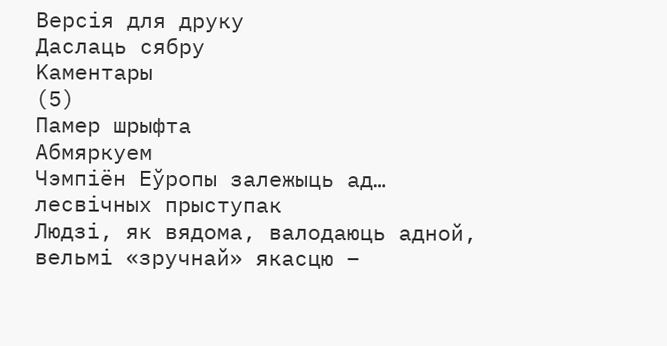Версія для друку
Даслаць сябру
Kаментары
(5)
Памер шрыфта
Абмяркуем
Чэмпіён Еўропы залежыць ад… лесвічных прыступак
Людзі, як вядома, валодаюць адной, вельмі «зручнай» якасцю –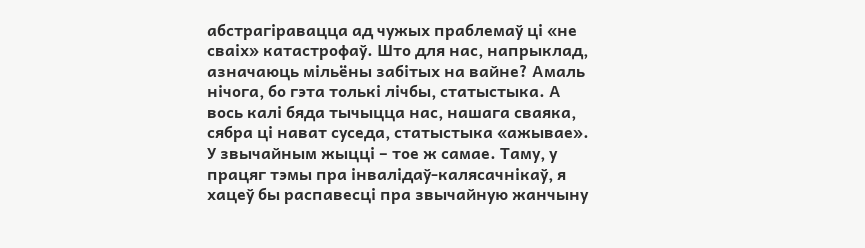абстрагіравацца ад чужых праблемаў ці «не сваіх» катастрофаў. Што для нас, напрыклад, азначаюць мільёны забітых на вайне? Амаль нічога, бо гэта толькі лічбы, статыстыка. А вось калі бяда тычыцца нас, нашага сваяка, сябра ці нават суседа, статыстыка «ажывае». У звычайным жыцці – тое ж самае. Таму, у працяг тэмы пра інвалідаў-калясачнікаў, я хацеў бы распавесці пра звычайную жанчыну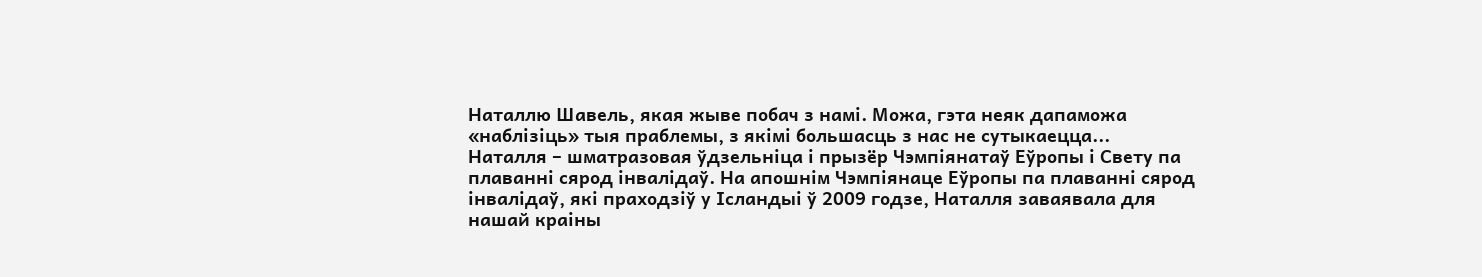Наталлю Шавель, якая жыве побач з намі. Можа, гэта неяк дапаможа «наблізіць» тыя праблемы, з якімі большасць з нас не сутыкаецца...
Наталля – шматразовая ўдзельніца і прызёр Чэмпіянатаў Еўропы і Свету па плаванні сярод інвалідаў. На апошнім Чэмпіянаце Еўропы па плаванні сярод інвалідаў, які праходзіў у Ісландыі ў 2009 годзе, Наталля заваявала для нашай краіны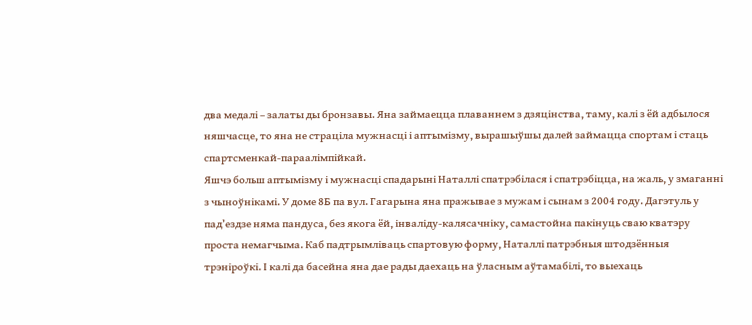два медалі – залаты ды бронзавы. Яна займаецца плаваннем з дзяцінства, таму, калі з ёй адбылося няшчасце, то яна не страціла мужнасці і аптымізму, вырашыўшы далей займацца спортам і стаць спартсменкай-параалімпійкай.
Яшчэ больш аптымізму і мужнасці спадарыні Наталлі спатрэбілася і спатрэбіцца, на жаль, у змаганні з чыноўнікамі. У доме 8Б па вул. Гагарына яна пражывае з мужам і сынам з 2004 году. Дагэтуль у пад’ездзе няма пандуса, без якога ёй, інваліду-калясачніку, самастойна пакінуць сваю кватэру проста немагчыма. Каб падтрымліваць спартовую форму, Наталлі патрэбныя штодзённыя трэніроўкі. І калі да басейна яна дае рады даехаць на ўласным аўтамабілі, то выехаць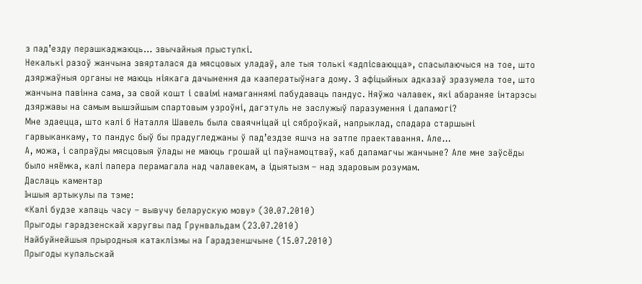з пад’езду перашкаджаюць... звычайныя прыступкі.
Некалькі разоў жанчына звярталася да мясцовых уладаў, але тыя толькі «адпісваюцца», спасылаючыся на тое, што дзяржаўныя органы не маюць ніякага дачынення да кааператыўнага дому. З афіцыйных адказаў зразумела тое, што жанчына павінна сама, за свой кошт і сваімі намаганнямі пабудаваць пандус. Няўжо чалавек, які абараняе інтарэсы дзяржавы на самым вышэйшым спартовым узроўні, дагэтуль не заслужыў паразумення і дапамогі?
Мне здаецца, што калі б Наталля Шавель была сваячніцай ці сяброўкай, напрыклад, спадара старшыні гарвыканкаму, то пандус быў бы прадугледжаны ў пад’ездзе яшчэ на эатпе праектавання. Але...
А, можа, і сапраўды мясцовыя ўлады не маюць грошай ці паўнамоцтваў, каб дапамагчы жанчыне? Але мне заўсёды было няёмка, калі папера перамагала над чалавекам, а ідыятызм – над здаровым розумам.
Даслаць каментар
Iншыя артыкулы па тэме:
«Калі будзе хапаць часу – вывучу беларускую мову» (30.07.2010)
Прыгоды гарадзенскай харугвы пад Грунвальдам (23.07.2010)
Найбуйнейшыя прыродныя катаклізмы на Гарадзеншчыне (15.07.2010)
Прыгоды купальскай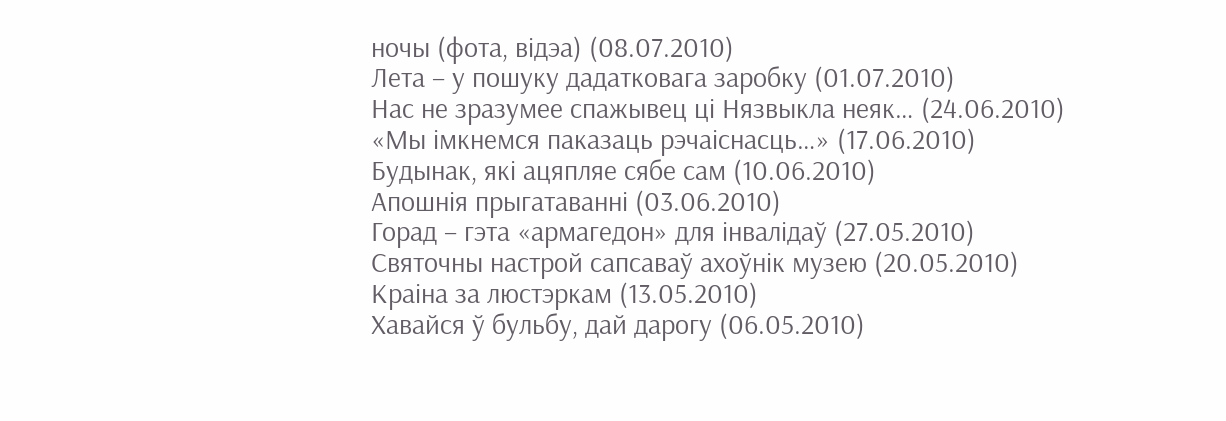ночы (фота, відэа) (08.07.2010)
Лета – у пошуку дадатковага заробку (01.07.2010)
Нас не зразумее спажывец ці Нязвыкла неяк… (24.06.2010)
«Мы імкнемся паказаць рэчаіснасць…» (17.06.2010)
Будынак, які ацяпляе сябе сам (10.06.2010)
Апошнія прыгатаванні (03.06.2010)
Горад – гэта «армагедон» для інвалідаў (27.05.2010)
Святочны настрой сапсаваў ахоўнік музею (20.05.2010)
Краіна за люстэркам (13.05.2010)
Хавайся ў бульбу, дай дарогу (06.05.2010)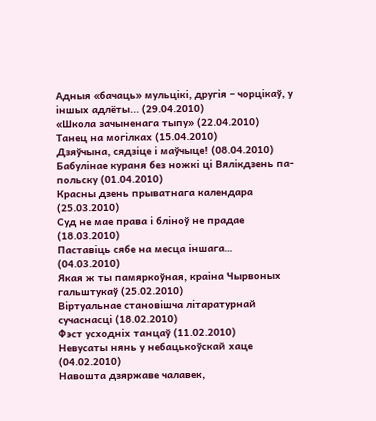Адныя «бачаць» мульцікі, другія – чорцікаў, у іншых адлёты... (29.04.2010)
«Школа зачыненага тыпу» (22.04.2010)
Танец на могілках (15.04.2010)
Дзяўчына, сядзіце і маўчыце! (08.04.2010)
Бабулінае кураня без ножкі ці Вялікдзень па-польску (01.04.2010)
Красны дзень прыватнага календара (25.03.2010)
Суд не мае права і бліноў не прадае (18.03.2010)
Паставіць сябе на месца іншага… (04.03.2010)
Якая ж ты памяркоўная, краіна Чырвоных гальштукаў (25.02.2010)
Віртуальнае становішча літаратурнай сучаснасці (18.02.2010)
Фэст усходніх танцаў (11.02.2010)
Невусаты нянь у небацькоўскай хаце (04.02.2010)
Навошта дзяржаве чалавек,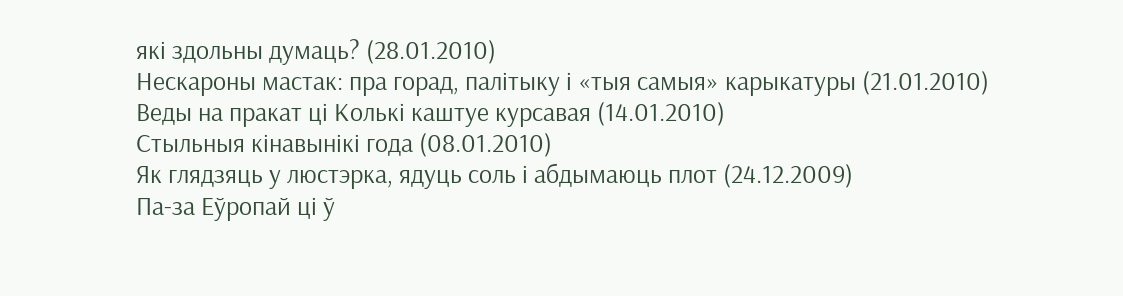які здольны думаць? (28.01.2010)
Нескароны мастак: пра горад, палітыку і «тыя самыя» карыкатуры (21.01.2010)
Веды на пракат ці Колькі каштуе курсавая (14.01.2010)
Стыльныя кінавынікі года (08.01.2010)
Як глядзяць у люстэрка, ядуць соль і абдымаюць плот (24.12.2009)
Па-за Еўропай ці ў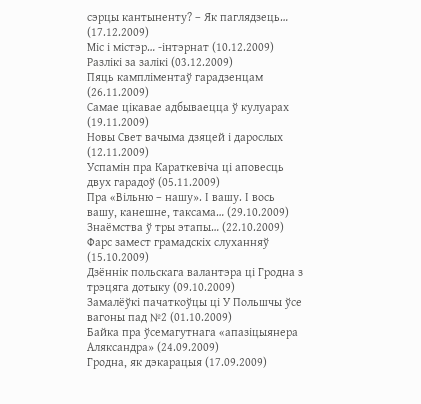сэрцы кантыненту? – Як паглядзець… (17.12.2009)
Міс і містэр… -інтэрнат (10.12.2009)
Разлікі за залікі (03.12.2009)
Пяць кампліментаў гарадзенцам (26.11.2009)
Самае цікавае адбываецца ў кулуарах (19.11.2009)
Новы Свет вачыма дзяцей і дарослых (12.11.2009)
Успамін пра Караткевіча ці аповесць двух гарадоў (05.11.2009)
Пра «Вільню – нашу». І вашу. І вось вашу, канешне, таксама… (29.10.2009)
Знаёмства ў тры этапы… (22.10.2009)
Фарс замест грамадскіх слуханняў (15.10.2009)
Дзённік польскага валантэра ці Гродна з трэцяга дотыку (09.10.2009)
Замалёўкі пачаткоўцы ці У Польшчы ўсе вагоны пад №2 (01.10.2009)
Байка пра ўсемагутнага «апазіцыянера Аляксандра» (24.09.2009)
Гродна, як дэкарацыя (17.09.2009)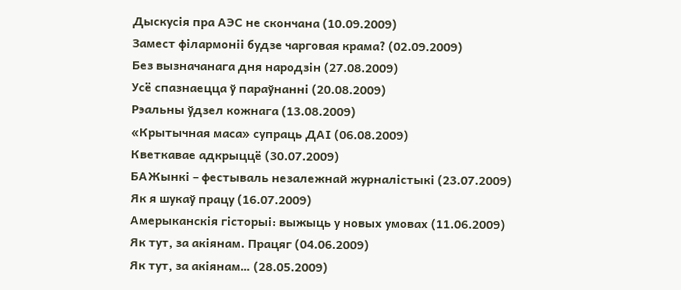Дыскусія пра АЭС не скончана (10.09.2009)
Замест філармоніі будзе чарговая крама? (02.09.2009)
Без вызначанага дня народзін (27.08.2009)
Усё спазнаецца ў параўнанні (20.08.2009)
Рэальны ўдзел кожнага (13.08.2009)
«Крытычная маса» супраць ДАІ (06.08.2009)
Кветкавае адкрыццё (30.07.2009)
БАЖынкі – фестываль незалежнай журналістыкі (23.07.2009)
Як я шукаў працу (16.07.2009)
Амерыканскія гісторыі: выжыць у новых умовах (11.06.2009)
Як тут, за акіянам. Працяг (04.06.2009)
Як тут, за акіянам… (28.05.2009)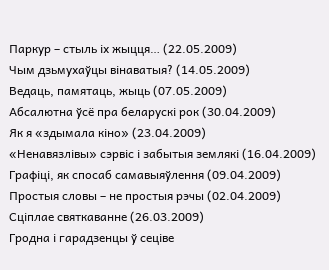Паркур – стыль іх жыцця… (22.05.2009)
Чым дзьмухаўцы вінаватыя? (14.05.2009)
Ведаць, памятаць, жыць (07.05.2009)
Абсалютна ўсё пра беларускі рок (30.04.2009)
Як я «здымала кіно» (23.04.2009)
«Ненавязлівы» сэрвіс і забытыя землякі (16.04.2009)
Графіці, як спосаб самавыяўлення (09.04.2009)
Простыя словы – не простыя рэчы (02.04.2009)
Сціплае святкаванне (26.03.2009)
Гродна і гарадзенцы ў сеціве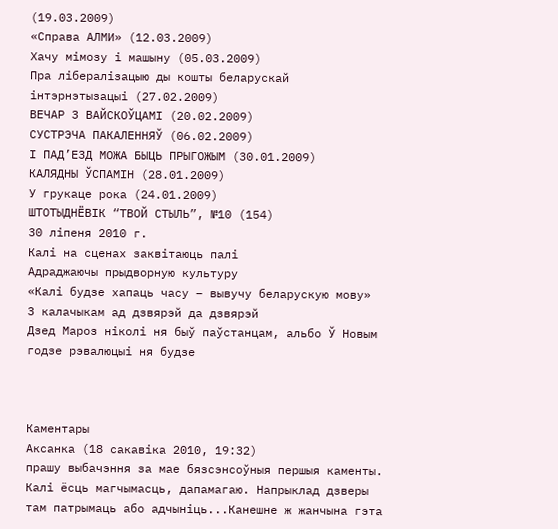(19.03.2009)
«Справа АЛМИ» (12.03.2009)
Хачу мімозу і машыну (05.03.2009)
Пра лібералізацыю ды кошты беларускай інтэрнэтызацыі (27.02.2009)
ВЕЧАР З ВАЙСКОЎЦАМІ (20.02.2009)
СУСТРЭЧА ПАКАЛЕННЯЎ (06.02.2009)
І ПАД’ЕЗД МОЖА БЫЦЬ ПРЫГОЖЫМ (30.01.2009)
КАЛЯДНЫ ЎСПАМІН (28.01.2009)
У грукаце рока (24.01.2009)
ШТОТЫДНЁВІК “ТВОЙ СТЫЛЬ”, №10 (154)
30 лiпеня 2010 г.
Калі на сценах заквітаюць палі
Адраджаючы прыдворную культуру
«Калі будзе хапаць часу – вывучу беларускую мову»
З калачыкам ад дзвярэй да дзвярэй
Дзед Мароз ніколі ня быў паўстанцам, альбо Ў Новым годзе рэвалюцыі ня будзе



Каментары
Аксанка (18 сакавiка 2010, 19:32)
прашу выбачэння за мае бязсэнсоўныя першыя каменты. Калі ёсць магчымасць, дапамагаю. Напрыклад дзверы там патрымаць або адчыніць...Канешне ж жанчына гэта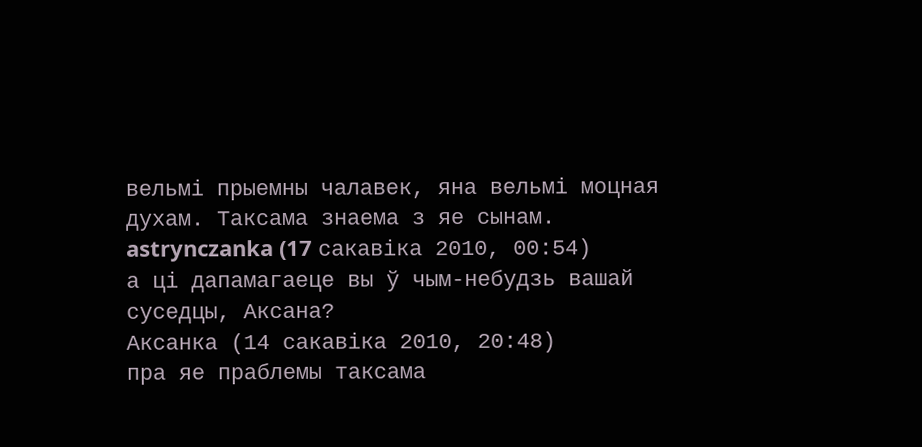вельмі прыемны чалавек, яна вельмі моцная духам. Таксама знаема з яе сынам.
astrynczanka (17 сакавiка 2010, 00:54)
а ці дапамагаеце вы ў чым-небудзь вашай суседцы, Аксана?
Аксанка (14 сакавiка 2010, 20:48)
пра яе праблемы таксама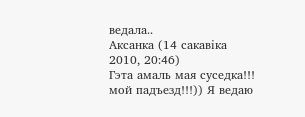ведала..
Аксанка (14 сакавiка 2010, 20:46)
Гэта амаль мая суседка!!! мой падъезд!!!)) Я ведаю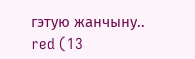гэтую жанчыну..
red (13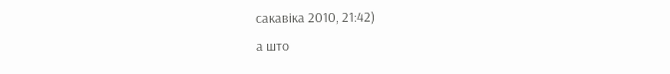сакавiка 2010, 21:42)
а што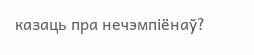казаць пра нечэмпiёнаў?